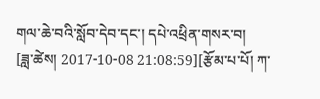གལ་ཆེ་བའི་སློབ་དེབ་དང་། དཔེ་འཕྲིན་གསར་བ།
[ཟླ་ཚེས། 2017-10-08 21:08:59][རྩོམ་པ་པོ། ཀ་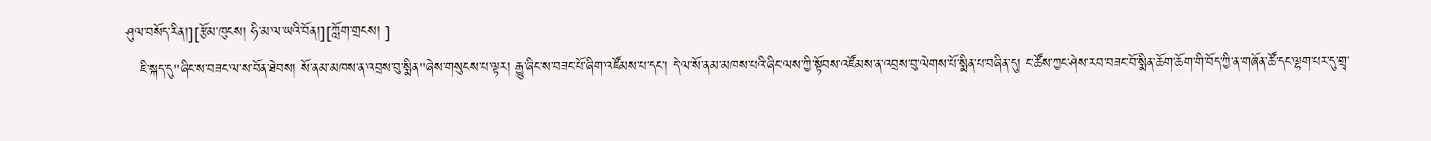ཤུལ་བསོད་རིན།][རྩོམ་ཁུངས། ཧི་མ་ལ་ཡའི་བོན།][ཀློག་གྲངས། ]
   ཇི་སྐད་དུ"ཞིང་ས་བཟང་ལ་ས་བོན་ཐེབས། སོ་ནམ་མཁས་ན་འབྲས་བུ་སྨིན"ཞེས་གསུངས་པ་ལྟར། རྒྱུ་ཞིང་ས་བཟང་པོ་ཞིག་འཛོམས་པ་དང་། དེ་ལ་སོ་ནམ་མཁས་པའི་ཞིང་ལས་ཀྱི་སྟོབས་འཛོམས་ན་འབྲས་བུ་ལེགས་པོ་སྨིན་པ་བཞིན་དུ། ང་ཚོས་ཀྱང་ཤེས་རབ་བཟང་བོ་སྨིན་ཆོག་ཆོག་གི་བོད་ཀྱི་ན་གཞོན་ཚོ་དང་ལྷག་པར་དུ་གྲྭ་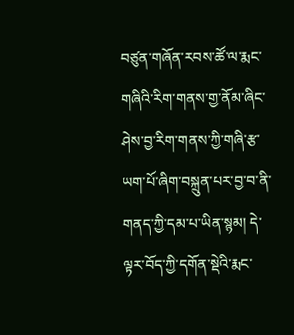བཙུན་གཞོན་རབས་ཚོ་ལ་རྨང་གཞིའི་རིག་གནས་གྱ་ནོམ་ཞིང་ཤེས་བྱ་རིག་གནས་ཀྱི་གཞི་རྩ་ཡག་པོ་ཞིག་བསྐྲུན་པར་བྱ་བ་ནི་གནད་ཀྱི་དམ་པ་ཡིན་སྙམ། དེ་ལྟར་བོད་ཀྱི་དགོན་སྡེའི་རྨང་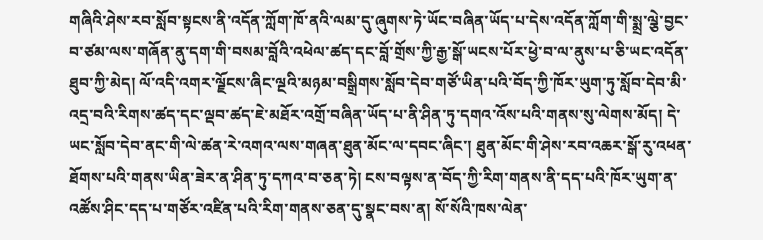གཞིའི་ཤེས་རབ་སློབ་སྟངས་ནི་འདོན་ཀློག་ཁོ་ནའི་ལམ་དུ་ཞུགས་ཏེ་ཡོང་བཞིན་ཡོད་པ་དེས་འདོན་ཀློག་གི་སྨྲ་ལྕེ་བྱང་བ་ཙམ་ལས་གཞོན་ནུ་དག་གི་བསམ་བློའི་འཕེལ་ཚད་དང་བློ་གྲོས་ཀྱི་རྒྱ་སྒོ་ཡངས་པོར་ཕྱེ་བ་ལ་ནུས་པ་ཅི་ཡང་འདོན་ཐུབ་ཀྱི་མེད། ལོ་འདི་འགར་ལྗོངས་ཞིང་ལྔའི་མཉམ་བསྒྲིགས་སློབ་དེབ་གཙོ་ཡིན་པའི་བོད་ཀྱི་ཁོར་ཡུག་ཏུ་སློབ་དེབ་མི་འདྲ་བའི་རིགས་ཚད་དང་ལྡབ་ཚད་ཇེ་མཐོར་འགྲོ་བཞིན་ཡོད་པ་ནི་ཤིན་ཏུ་དགའ་འོས་པའི་གནས་སུ་ལེགས་མོད། དེ་ཡང་སློབ་དེབ་ནང་གི་ལེ་ཚན་རེ་འགའ་ལས་གཞན་ཐུན་མོང་ལ་དབང་ཞིང་། ཐུན་མོང་གི་ཤེས་རབ་འཆར་སྒོ་རུ་འཕན་ཐོགས་པའི་གནས་ཡིན་ཟེར་ན་ཤིན་ཏུ་དཀའ་བ་ཅན་ཏེ། ངས་བལྟས་ན་བོད་ཀྱི་རིག་གནས་ནི་དད་པའི་ཁོར་ཡུག་ན་འཚོས་ཤིང་དད་པ་གཙོར་འཛིན་པའི་རིག་གནས་ཅན་དུ་སྣང་བས་ན། སོ་སོའི་ཁས་ལེན་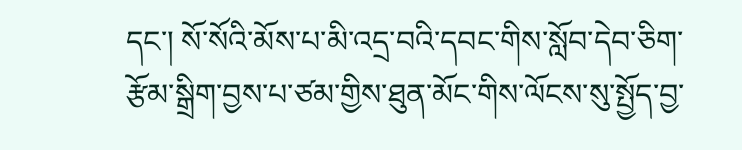དང་། སོ་སོའི་མོས་པ་མི་འདྲ་བའི་དབང་གིས་སློབ་དེབ་ཅིག་རྩོམ་སྒྲིག་བྱས་པ་ཙམ་གྱིས་ཐུན་མོང་གིས་ལོངས་སུ་སྤྱོད་བྱ་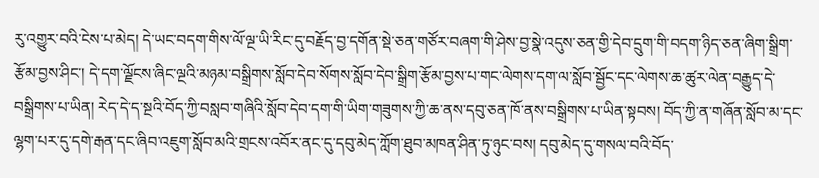རུ་འགྱུར་བའི་ངེས་པ་མེད། དེ་ཡང་བདག་གིས་ལོ་ལྔ་ཡི་རིང་དུ་བརྗོད་བྱ་དགོན་སྡེ་ཅན་གཙོར་བཞག་གི་ཤེས་བྱ་སྣེ་འདུས་ཅན་གྱི་དེབ་དྲུག་གི་བདག་ཉིད་ཅན་ཞིག་སྒྲིག་རྩོམ་བྱས་ཤིང་། དེ་དག་ལྗོངས་ཞིང་ལྔའི་མཉམ་བསྒྲིགས་སློབ་དེབ་སོགས་སློབ་དེབ་སྒྲིག་རྩོམ་བྱས་པ་གང་ལེགས་དག་ལ་སློབ་སྦྱོང་དང་ལེགས་ཆ་ཚུར་ལེན་བརྒྱུད་དེ་བསྒྲིགས་པ་ཡིན། རེད་དེ་ད་སྔའི་བོད་ཀྱི་བསླབ་གཞིའི་སློབ་དེབ་དག་གི་ཡིག་གཟུགས་ཀྱི་ཆ་ནས་དབུ་ཅན་ཁོ་ནས་བསྒྲིགས་པ་ཡིན་སྟབས། བོད་ཀྱི་ན་གཞོན་སློབ་མ་དང་ལྷག་པར་དུ་དགེ་རྒན་དང་ཞིབ་འཇུག་སློབ་མའི་གྲངས་འབོར་ནང་དུ་དབུ་མེད་ཀློག་ཐུབ་མཁན་ཤིན་ཏུ་ཉུང་བས། དབུ་མེད་དུ་གསལ་བའི་བོད་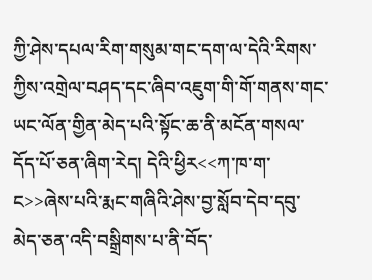ཀྱི་ཤེས་དཔལ་རིག་གསུམ་གང་དག་ལ་དེའི་རིགས་ཀྱིས་འགྲེལ་བཤད་དང་ཞིབ་འཇུག་གི་གོ་གནས་གང་ཡང་ལོན་གྱིན་མེད་པའི་སྟོང་ཆ་ནི་མངོན་གསལ་དོད་པོ་ཅན་ཞིག་རེད། དེའི་ཕྱིར<<ཀ་ཁ་ག་ང>>ཞེས་པའི་རྨང་གཞིའི་ཤེས་བྱ་སློབ་དེབ་དབུ་མེད་ཅན་འདི་བསྒྲིགས་པ་ནི་བོད་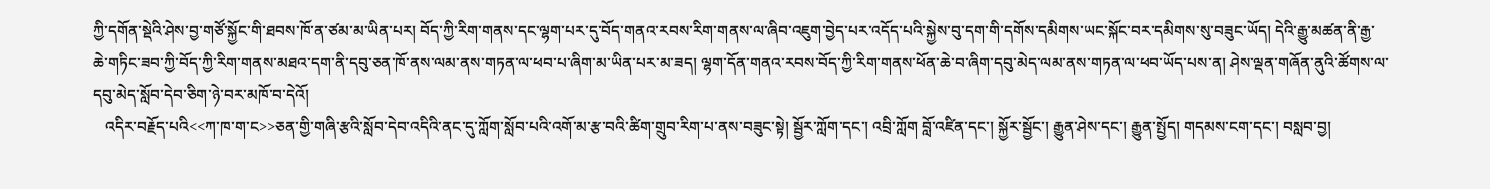ཀྱི་དགོན་སྡེའི་ཤེས་བྱ་གཙོ་སྐྱོང་གི་ཐབས་ཁོ་ན་ཙམ་མ་ཡིན་པར། བོད་ཀྱི་རིག་གནས་དང་ལྷག་པར་དུ་བོད་གནའ་རབས་རིག་གནས་ལ་ཞིབ་འཇུག་བྱེད་པར་འདོད་པའི་སྐྱེས་བུ་དག་གི་དགོས་དམིགས་ཡང་སྐོང་བར་དམིགས་སུ་བཟུང་ཡོད། དེའི་རྒྱུ་མཚན་ནི་རྒྱ་ཆེ་གཏིང་ཟབ་ཀྱི་བོད་ཀྱི་རིག་གནས་མཐའ་དག་ནི་དབུ་ཅན་ཁོ་ནས་ལམ་ནས་གཏན་ལ་ཕབ་པ་ཞིག་མ་ཡིན་པར་མ་ཟད། ལྷག་དོན་གནའ་རབས་བོད་ཀྱི་རིག་གནས་ཕོན་ཆེ་བ་ཞིག་དབུ་མེད་ལམ་ནས་གཏན་ལ་ཕབ་ཡོད་པས་ན། ཤེས་ལྡན་གཞོན་ནུའི་ཚོགས་ལ་དབུ་མེད་སློབ་དེབ་ཅིག་ཉེ་བར་མཁོ་བ་དེའོ།
   འདིར་བརྗོད་པའི<<ཀ་ཁ་ག་ང>>ཅན་གྱི་གཞི་རྩའི་སློབ་དེབ་འདིའི་ནང་དུ་ཀློག་སློབ་པའི་འགོ་མ་རྩ་བའི་ཚིག་གྲུབ་རིག་པ་ནས་བཟུང་སྟེ། སྦྱོར་ཀློག་དང་། འབྲི་ཀློག བློ་འཛིན་དང་། སྐྱོར་སྦྱོང་། རྒྱུན་ཤེས་དང་། རྒྱུན་སྤྱོད། གདམས་ངག་དང་། བསླབ་བྱ།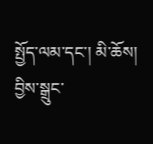སྤྱོད་ལམ་དང་། མི་ཆོས། བྱིས་སྒྲུང་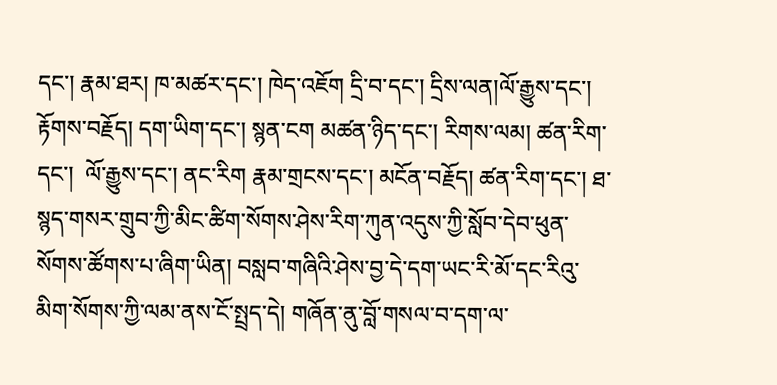དང་། རྣམ་ཐར། ཁ་མཚར་དང་། ཁེད་འཇོག དྲི་བ་དང་། དྲིས་ལན།ལོ་རྒྱུས་དང་། རྟོགས་བརྗོད། དག་ཡིག་དང་། སྙན་ངག མཚན་ཉིད་དང་། རིགས་ལམ། ཚན་རིག་དང་།  ལོ་རྒྱུས་དང་། ནང་རིག རྣམ་གྲངས་དང་། མངོན་བརྗོད། ཚན་རིག་དང་། ཐ་སྙད་གསར་གྲུབ་ཀྱི་མིང་ཚིག་སོགས་ཤེས་རིག་ཀུན་འདུས་ཀྱི་སློབ་དེབ་ཕུན་སོགས་ཚོགས་པ་ཞིག་ཡིན། བསླབ་གཞིའི་ཤེས་བྱ་དེ་དག་ཡང་རི་མོ་དང་རིའུ་མིག་སོགས་ཀྱི་ལམ་ནས་ངོ་སྤྲད་དེ། གཞོན་ནུ་བློ་གསལ་བ་དག་ལ་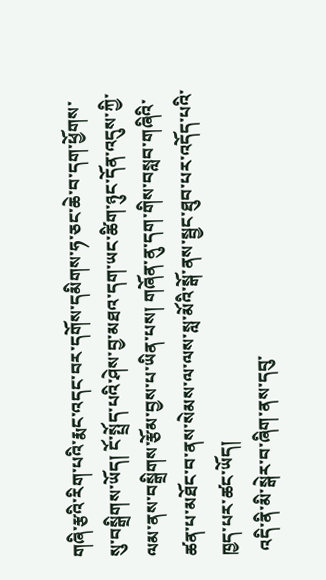གཞི་རྩའི་རིག་པའི་རྨང་འདང་བར་དགོས་དམིགས་ཧ་ཅང་ཆེ་བ་དག་ཕྱོགས་སུ་བསྒྲིགས་ཡོད། ངོ་སྤྲོད་པའི་ཤེས་བྱ་མཐའ་དག་ཡང་ཚིག་ཉུང་དོན་འདུས་ཀྱི་ལམ་ནས་བསྒྲིགས་རྩོམ་བྱས་པ་ཡིན་པས། གཞོན་ནུ་དག་གིས་བསླབ་གཞིའི་ཚན་པ་མཐོང་བ་ནས་སེམས་ལ་ལས་སླ་མོའི་སྒོ་ནས་སྦྱང་ཐུབ་པར་འདོད་པའི་ཁྱད་པར་ཚང་ཡོད།
 འདི་ནི་མི་སྒེར་བ་ཞིག་ནས་དབུ་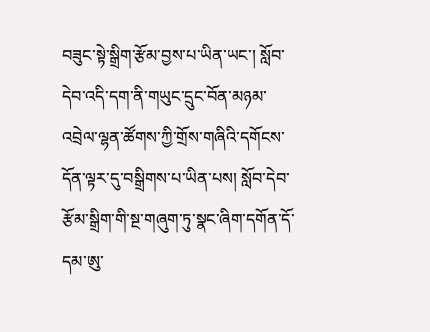བཟུང་སྟེ་སྒྲིག་རྩོམ་བྱས་པ་ཡིན་ཡང་། སློབ་དེབ་འདི་དག་ནི་གཡུང་དྲུང་བོན་མཉམ་འབྲེལ་ལྷན་ཚོགས་ཀྱི་གྲོས་གཞིའི་དགོངས་དོན་ལྟར་དུ་བསྒྲིགས་པ་ཡིན་པས། སློབ་དེབ་རྩོམ་སྒྲིག་གི་སྔ་གཞུག་ཏུ་སྣང་ཞིག་དགོན་དོ་དམ་ཨུ་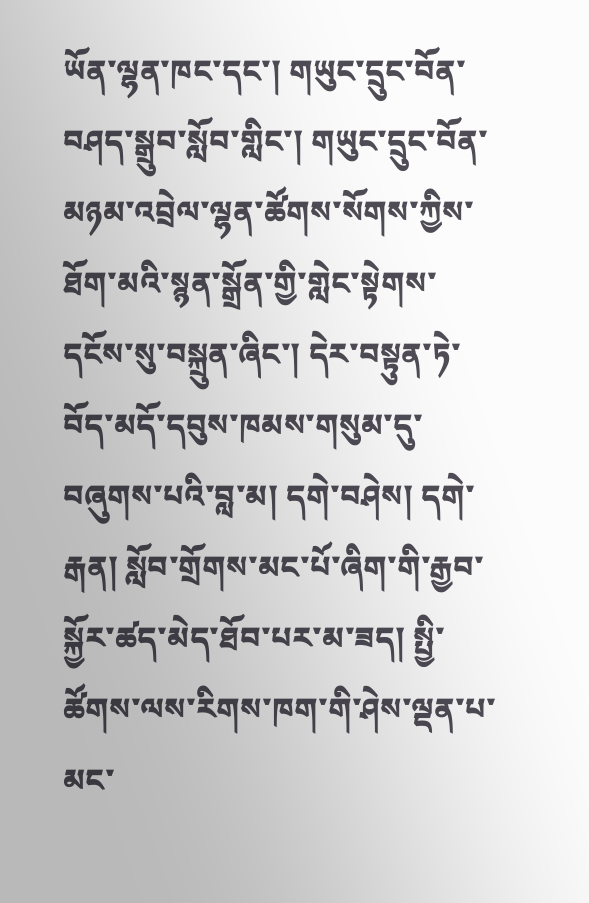ཡོན་ལྷན་ཁང་དང་། གཡུང་དྲུང་བོན་བཤད་སྒྲུབ་སློབ་གླིང་། གཡུང་དྲུང་བོན་མཉམ་འབྲེལ་ལྷན་ཚོགས་སོགས་ཀྱིས་ཐོག་མའི་སྙན་སྒྲོན་གྱི་གླེང་སྟེགས་དངོས་སུ་བསྐྲུན་ཞིང་། དེར་བསྟུན་ཏེ་བོད་མདོ་དབུས་ཁམས་གསུམ་དུ་བཞུགས་པའི་བླ་མ། དགེ་བཤེས། དགེ་རྒན། སློབ་གྲོགས་མང་པོ་ཞིག་གི་རྒྱབ་སྐྱོར་ཚད་མེད་ཐོབ་པར་མ་ཟད། སྤྱི་ཚོགས་ལས་རིགས་ཁག་གི་ཤེས་ལྡན་པ་མང་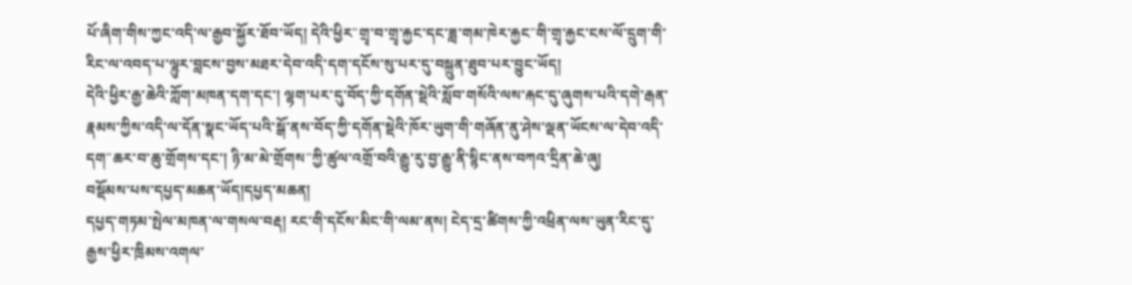པོ་ཞིག་གིས་ཀྱང་འདི་ལ་རྒྱབ་སྐྱོར་ཐོབ་ཡོད། དེའི་ཕྱིར"གྲྭ་བ་གྲྭ་རྐྱང་དང་ཟླ་གམ་ཁེར་རྐྱང"གི་གྲྭ་རྐྱང་ངས་ལོ་དྲུག་གི་རིང་ལ་འབད་པ་ལྷུར་བླངས་བྱས་མཐར་དེབ་འདི་དག་དངོས་སུ་པར་དུ་བསྐྲུན་ཐུབ་པར་བྱུང་ཡོད།
དེའི་ཕྱིར་རྒྱ་ཆེའི་ཀློག་མཁན་དག་དང་། ལྷག་པར་དུ་བོད་ཀྱི་དགོན་སྡེའི་སློབ་གསོའི་ལས་རྐང་དུ་ཞུགས་པའི་དགེ་རྒན་རྣམས་ཀྱིས་འདི་ལ་དོན་སྣང་ཡོད་པའི་སྒོ་ནས་བོད་ཀྱི་དགོན་སྡེའི་ཁོར་ཡུག་གི་གཞོན་ནུ་ཤེས་ལྡན་ཡོངས་ལ་དེབ་འདི་དག"ཆར་བ་ཆུ་གྲོགས་དང་། ཉི་མ་མེ་གྲོགས"ཀྱི་ཚུལ་འགྲོ་བའི་རྒྱུ་རུ་བྱ་རྒྱུ་ནི་སྙིང་ནས་བཀའ་དྲིན་ཆེ་ཞུ།
བསྡོམས་པས་དཔྱད་མཆན་ཡོད།དཔྱད་མཆན།
དཔྱད་གཏམ་སྤེལ་མཁན་ལ་གསལ་བརྡ། རང་གི་དངོས་མིང་གི་ལམ་ནས། ངེད་དྲ་ཚིགས་ཀྱི་འཕྲིན་ལས་ཡུན་རིང་དུ་རྒྱས་ཕྱིར་ཁྲིམས་འགལ་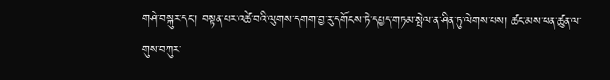གཤེ་བསྐུར་དང་། བསྟན་པར་འཚེ་བའི་ལུགས་དགག་བྱ་རུ་དགོངས་ཏེ་དཔྱད་གཏམ་སྤེལ་ན་ཤིན་ཏུ་ལེགས་པས། ཚང་མས་ཕན་ཚུན་ལ་གུས་བཀུར་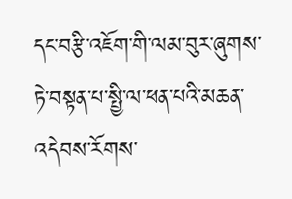དང་བརྩི་འཇོག་གི་ལམ་བུར་ཞུགས་ཏེ་བསྟན་པ་སྤྱི་ལ་ཕན་པའི་མཆན་འདེབས་རོགས་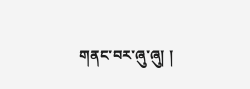གནང་བར་ཞུ་ཞུ། །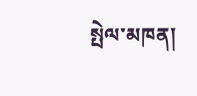སྤེལ་མཁན།